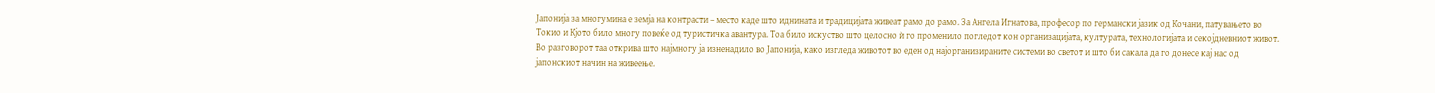Јапонија за многумина е земја на контрасти – место каде што иднината и традицијата живеат рамо до рамо. За Ангела Игнатова, професор по германски јазик од Кочани, патувањето во Токио и Кјото било многу повеќе од туристичка авантура. Тоа било искуство што целосно ѝ го променило погледот кон организацијата, културата, технологијата и секојдневниот живот. Во разговорот таа открива што најмногу ја изненадило во Јапонија, како изгледа животот во еден од најорганизираните системи во светот и што би сакала да го донесе кај нас од јапонскиот начин на живеење.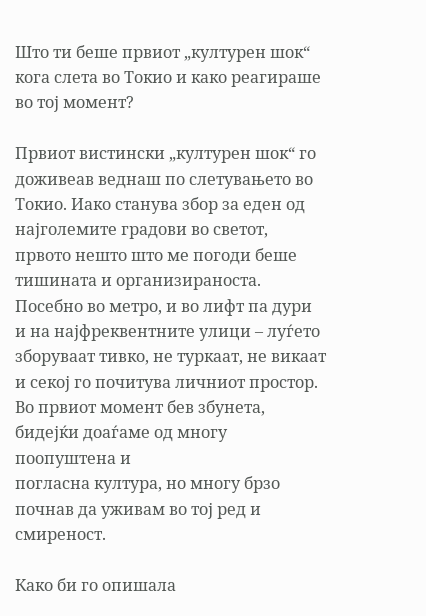Што ти беше првиот „културен шок“ кога слета во Токио и како реагираше во тој момент?

Првиот вистински „културен шок“ го доживеав веднаш по слетувањето во Токио. Иако станува збор за еден од најголемите градови во светот, првото нешто што ме погоди беше тишината и организираноста. Посебно во метро, и во лифт па дури и на најфреквентните улици – луѓето зборуваат тивко, не туркаат, не викаат и секој го почитува личниот простор. Во првиот момент бев збунета, бидејќи доаѓаме од многу поопуштена и
погласна култура, но многу брзо почнав да уживам во тој ред и смиреност.

Како би го опишала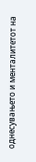однесувањето и менталитетот на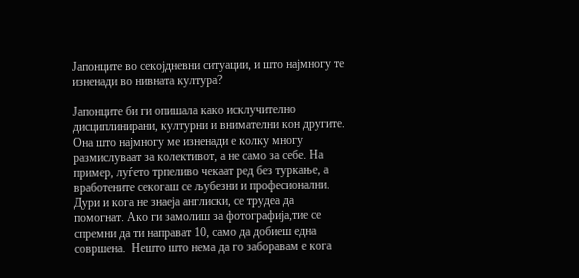Јапонците во секојдневни ситуации, и што најмногу те изненади во нивната култура?

Јапонците би ги опишала како исклучително дисциплинирани, културни и внимателни кон другите. Она што најмногу ме изненади е колку многу размислуваат за колективот, а не само за себе. На пример, луѓето трпеливо чекаат ред без туркање, а вработените секогаш се љубезни и професионални. Дури и кога не знаеја англиски, се трудеа да помогнат. Ако ги замолиш за фотографија,тие се спремни да ти направат 10, само да добиеш една совршена.  Нешто што нема да го заборавам е кога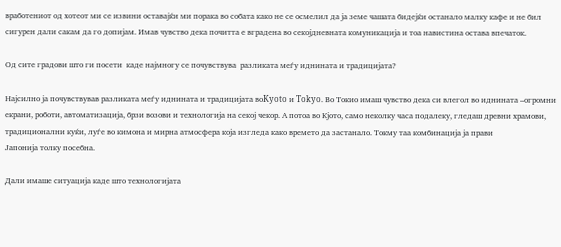вработениот од хотеот ми се извини оставајќи ми порака во собата како не се осмелил да ја земе чашата бидејќи останало малку кафе и не бил сигурен дали сакам да го допијам. Имав чувство дека почитта е вградена во секојдневната комуникација и тоа навистина остава впечаток.

Од сите градови што ги посети  каде најмногу се почувствува  разликата меѓу иднината и традицијата?

Најсилно ја почувствував разликата меѓу иднината и традицијата воKyoto и Tokyo. Во Токио имаш чувство дека си влегол во иднината –огромни екрани, роботи, автоматизација, брзи возови и технологија на секој чекор. А потоа во Кјото, само неколку часа подалеку, гледаш древни храмови, традиционални куќи, луѓе во кимона и мирна атмосфера која изгледа како времето да застанало. Токму таа комбинација ја прави
Јапонија толку посебна.

Дали имаше ситуација каде што технологијата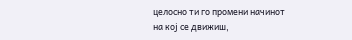целосно ти го промени начинот на кој се движиш,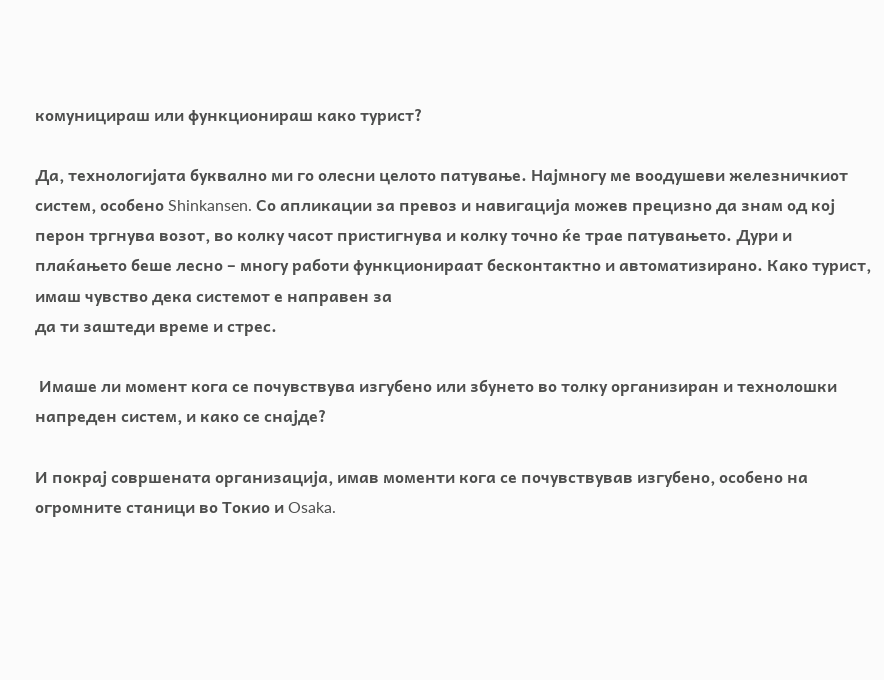комуницираш или функционираш како турист?

Да, технологијата буквално ми го олесни целото патување. Најмногу ме воодушеви железничкиот систем, особено Shinkansen. Со апликации за превоз и навигација можев прецизно да знам од кој перон тргнува возот, во колку часот пристигнува и колку точно ќе трае патувањето. Дури и плаќањето беше лесно – многу работи функционираат бесконтактно и автоматизирано. Како турист, имаш чувство дека системот е направен за
да ти заштеди време и стрес.

 Имаше ли момент кога се почувствува изгубено или збунето во толку организиран и технолошки напреден систем, и како се снајде?

И покрај совршената организација, имав моменти кога се почувствував изгубено, особено на огромните станици во Токио и Osaka.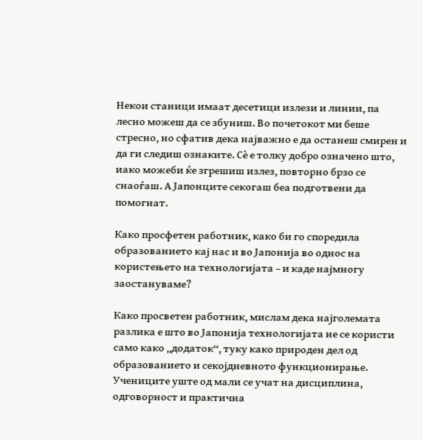Некои станици имаат десетици излези и линии, па лесно можеш да се збуниш. Во почетокот ми беше стресно, но сфатив дека најважно е да останеш смирен и да ги следиш ознаките. Сè е толку добро означено што, иако можеби ќе згрешиш излез, повторно брзо се снаоѓаш. А Јапонците секогаш беа подготвени да помогнат.

Како просфетен работник, како би го споредила образованието кај нас и во Јапонија во однос на користењето на технологијата – и каде најмногу заостануваме?

Како просветен работник, мислам дека најголемата разлика е што во Јапонија технологијата не се користи само како „додаток“, туку како природен дел од образованието и секојдневното функционирање. Учениците уште од мали се учат на дисциплина, одговорност и практична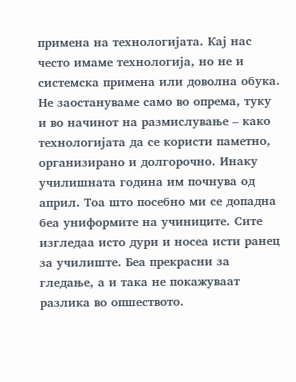примена на технологијата. Кај нас често имаме технологија, но не и системска примена или доволна обука. Не заостануваме само во опрема, туку и во начинот на размислување – како технологијата да се користи паметно,
организирано и долгорочно. Инаку училишната година им почнува од април. Тоа што посебно ми се допадна беа униформите на учиниците. Сите изгледаа исто дури и носеа исти ранец за училиште. Беа прекрасни за гледање, а и така не покажуваат разлика во опшеството.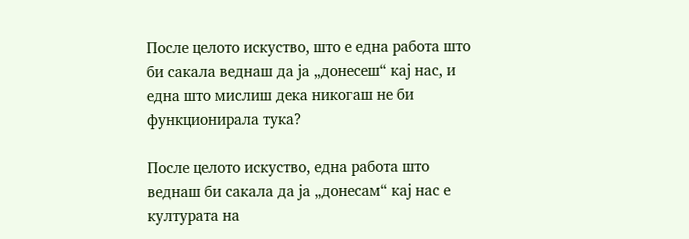После целото искуство, што е една работа што би сакала веднаш да ја „донесеш“ кај нас, и една што мислиш дека никогаш не би функционирала тука?

После целото искуство, една работа што веднаш би сакала да ја „донесам“ кај нас е културата на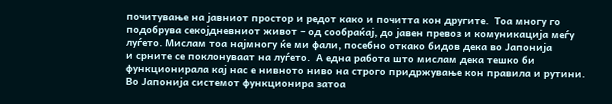почитување на јавниот простор и редот како и почитта кон другите.  Тоа многу го подобрува секојдневниот живот – од сообраќај, до јавен превоз и комуникација меѓу луѓето. Мислам тоа најмногу ќе ми фали, посебно откако бидов дека во Јапонија
и срните се поклонуваат на луѓето.  А една работа што мислам дека тешко би функционирала кај нас е нивното ниво на строго придржување кон правила и рутини. Во Јапонија системот функционира затоа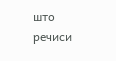што речиси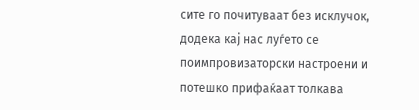сите го почитуваат без исклучок, додека кај нас луѓето се поимпровизаторски настроени и потешко прифаќаат толкава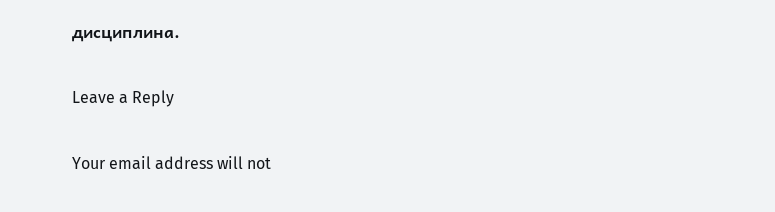дисциплина.

Leave a Reply

Your email address will not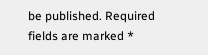be published. Required fields are marked *